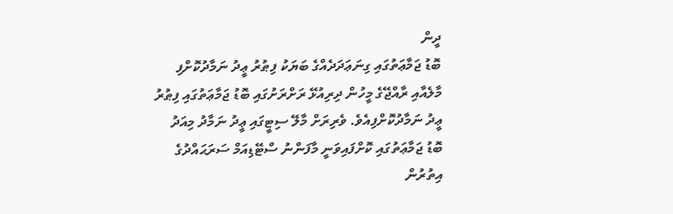ދީން
ބޮޑު ޖަމާޢަތުގައި ގިނަޢަދަދެއްގެ ބަޔަކު ފިޠުރު ޢީދު ނަމާދުކޮށްފި
މާލެއާއި ރާއްޖޭގެ މީހުން ދިރިއުޅޭ ރަށްރަށުގައި ބޮޑު ޖަމާޢަތުގައި ފިޠުރު ޢީދު ނަމާދުކޮށްފިއެވެ. ވެރިރަށް މާލޭ ސިޓީގައި ޢީދު ނަމާދު މިއަދު ބޮޑު ޖަމާޢަތުގައި ކޮށްފައިވަނީ މާފަންނު ސްޓޭޑިއަމް ސަރަޙައްދުގެ އިތުރުން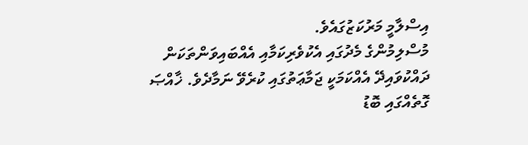އިސްލާމީ މަރުކަޒުގައެވެ.
މުސްލިމުންގެ މެދުގައި އެކުވެރިކަމާއި އެއްބައިވަންތަކަން ދައްކުވައިދޭ އެއްކަމަކީ ޖަމާޢަތުގައި ކުރެވޭ ނަމާދެވެ. ޚާއްޞަ ގޮތެއްގައި ބޮޑު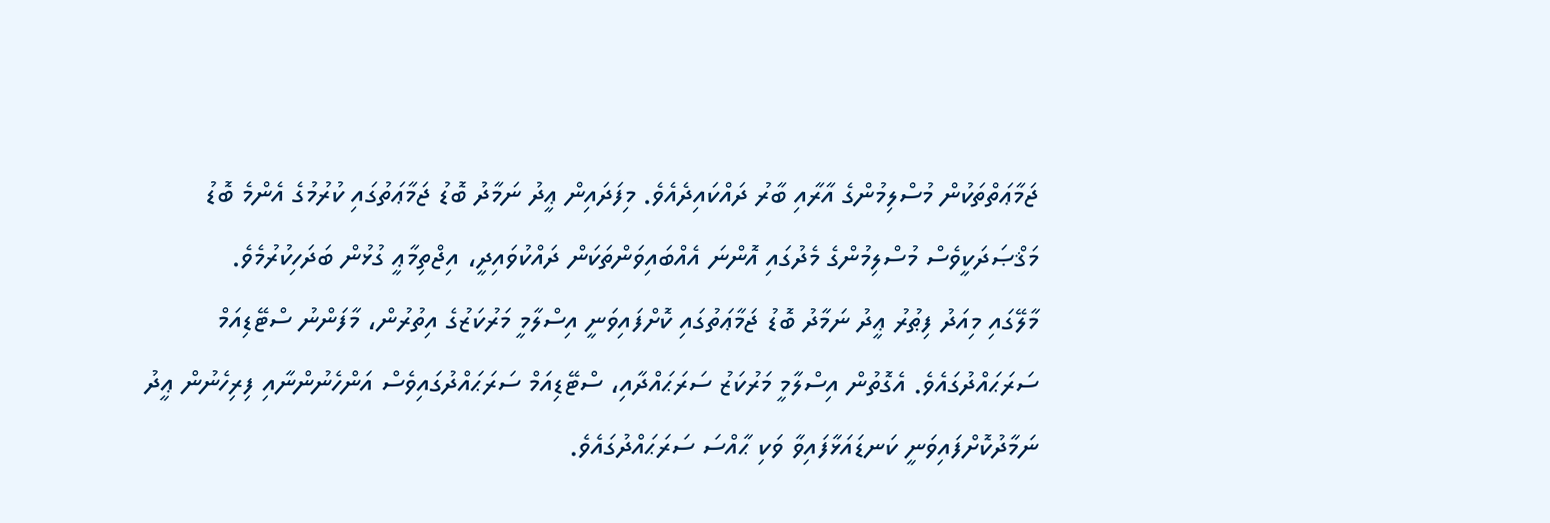ޖަމާޢަތްތަކުން މުސްލިމުންގެ އާރާއި ބާރު ދައްކައިދެއެވެ. މިފަދައިން ޢީދު ނަމާދު ބޮޑު ޖަމާޢަތުގައި ކުރުމުގެ އެންމެ ބޮޑު މަޤްޞަދަކީވެސް މުސްލިމުންގެ މެދުގައި އޮންނަ އެއްބައިވަންތަކަން ދައްކުވައިދީ، އިޖްތިމާޢީ ގުޅުން ބަދަހިކުރުމެވެ.
މާލޭގައި މިއަދު ފިޠުރު ޢީދު ނަމާދު ބޮޑު ޖަމާޢަތުގައި ކޮށްފައިވަނީ އިސްލާމީ މަރުކަޒުގެ އިތުރުން، މާފަންނު ސްޓޭޑިއަމް ސަރަޙައްދުގައެވެ. އެގޮތުން އިސްލާމީ މަރުކަޒު ސަރަޙައްދާއި، ސްޓޭޑިއަމް ސަރަޙައްދުގައިވެސް އަންހެނުންނާއި ފިރިހެނުން ޢީދު ނަމާދުކޮށްފައިވަނީ ކަނޑައަޅާފައިވާ ވަކި ޙާއްސަ ސަރަޙައްދުގައެވެ.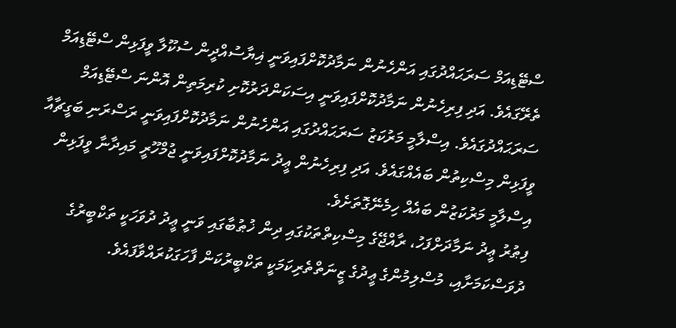ސްޓޭޑިއަމް ސަރަޙައްދުގައި އަންހެނުން ނަމާދުކޮށްފައިވަނީ ޣިޔާސުއްދީން ސުކޫލާ ވީފަޅިން ސްޓޭޑިއަމް ތެރޭގައެވެ. އަދި ފިރިހެނުން ނަމާދުކޮށްފައިވަނީ އިސަކަންދަރުކޮށި ކުރިމަތިން އޮންނަ ސްޓޭޑިއަމް ސަރަޙައްދުގައެވެ. އިސްލާމީ މަރުކަޒު ސަރަޙައްދުގައި އަންހެނުން ނަމާދުކޮށްފައިވަނީ ރަސްރަނި ބަގީޗާއާ ވީފަޅިން މިސްކިތުން ބައެއްގައެވެ. އަދި ފިރިހެނުން ޢީދު ނަމާދުކޮށްފައިވަނީ ޖުމްހޫރީ މައިދާނާ ވީފަޅިން އިސްލާމީ މަރުކަޒުން ބައެއް ހިމެނޭގޮތަށެވެ.
ފިޠުރު ޢީދު ނަމާދަށްފަހު، ރާއްޖޭގެ މިސްކިތްތަކުގައި ދިން ޚުޠުބާގައި ވަނީ ޢީދު ދުވަހަކީ ތަކްބީރުގެ ދުވަސްކަމަށާއި، މުސްލިމުންގެ ޢީދުގެ ޒީނަތްތެރިކަމަކީ ތަކްބީރުކަން ފާހަގަކުރައްވާފައެވެ.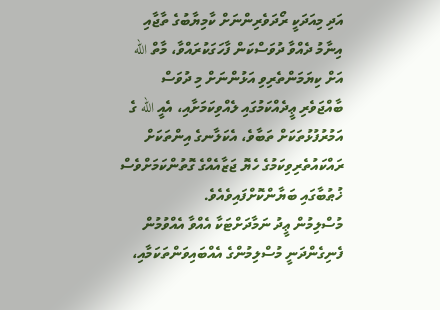އަދި މިއަދަކީ ރޯދަވެރިންނަށް ކާމިޔާބުގެ ތާޖާއި އިނާމު ދެއްވާ ދުވަސްކަން ފާހަގަކުރައްވާ، މާތް الله އަށް ކިޔަމަންތެރިވި އަޅުންނަށް މި ދުވަސް ބާއްޖަވެރި ޢީދެއްކަމުގައި ލެއްވިކަމަށާއި، އެއީ الله ގެ އަމުރުފުޅުތަކަށް ތަބާވެ، އެކަލާނގެ އިންތަކަށް ރައްކައުތެރިވިކަމުގެ ހެޔޮ ޖަޒާއެއްގެ ގޮތުންކަމަށްވެސް ޚުޠުބާގައި ބަޔާންކޮށްފައިވެއެވެ.
މުސްލިމުން ޢީދު ނަމާދަށްޓަކާ އެއްވާ އެއްވުމުން ފެނިގެންދަނީ މުސްލިމުންގެ އެއްބައިވަންތަކަމާއި،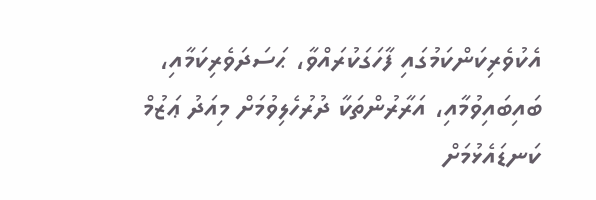އެކުވެރިކަންކަމުގައި ފާހަގަކުރައްވާ، ޙަސަދަވެރިކަމާއި، ބައިބައިވުމާއި، އަރާރުންތަކާ ދުރުހެލިވުމަށް މިއަދު ޢަޒުމް ކަނޑައެޅުމަށް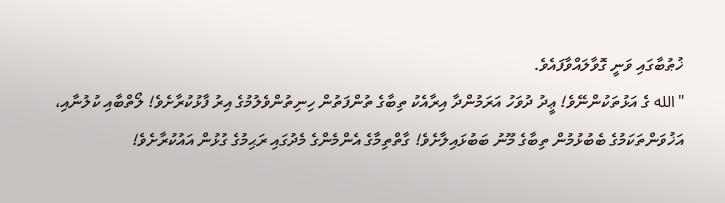ޚުޠުބާގައި ވަނީ ގޮވާލައްވާފައެވެ.
"الله ގެ އަޅުތަކުންނޭވެ! ޢީދު ދުވަހު އަރަމުންދާ އިރާއެކު ތިބާގެ ތުންފަތުން ހިނިތުންވެލުމުގެ އިރު ފާޅުކުރާށެވެ! ލޯތްބާއި ކުލުނާއި، އަޚުވަންތަކަމުގެ ބެބުޅުމުން ތިބާގެ މޫނު ބަބުޅައިލާށެވެ! ގާތްތިމާގެ އެންމެންގެ މެދުގައި ރަޙިމުގެ ގުޅުން އައުކުރާށެވެ!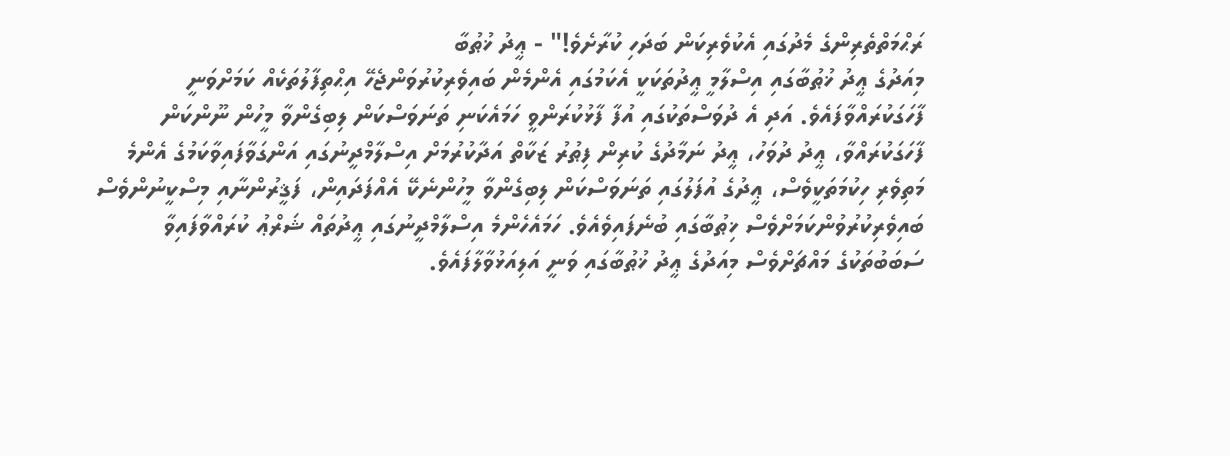ރަޙްމަތްތެރިންގެ މެދުގައި އެކުވެރިކަން ބަދަހި ކުރާށެވެ!" - ޢީދު ޚުޠުބާ
މިއަދުގެ ޢީދު ޚުޠުބާގައި އިސްލާމީ ޢީދުތަކަކީ އެކަމުގައި އެންމެން ބައިވެރިކުރުވަންޖެހޭ އިޙްތިފާލުތަކެއް ކަމަށްވަނީ ފާހަގަކުރައްވާފައެވެ. އަދި އެ ދުވަސްތަކުގައި އުފާ ފާޅުކުރަންވީ ހަމައެކަނި ތަނަވަސްކަން ލިބިގެންވާ މީހުން ނޫންކަން ފާހަގަކުރައްވާ، ޢީދު ދުވަހު، ޢީދު ނަމާދުގެ ކުރިން ފިޠުރު ޒަކާތް އަދާކުރުމަށް އިސްލާމްދީނުގައި އަންގަވާފައިވާކަމުގެ އެންމެ މަތިވެރި ހިކުމަތަކީވެސް، ޢީދުގެ އުފަލުގައި ތަނަވަސްކަން ލިބިގެންވާ މީހުންނެކޭ އެއްފަދައިން، ފަޤީރުންނާއި މިސްކީނުންވެސް ބައިވެރިކުރުވުންކަމަށްވެސް ޚިޠުބާގައި ބުނެފައިވެއެވެ. ހަމައެހެންމެ އިސްލާމްދީނުގައި ޢީދުތައް ޝަރްޢު ކުރައްވާފައިވާ ސަބަބުތަކުގެ މައްޗަށްވެސް މިއަދުގެ ޢީދު ޚުޠުބާގައި ވަނީ އަލިއަޅުވާލާފައެވެ.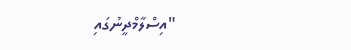"އިސްލާމްދީނުގައި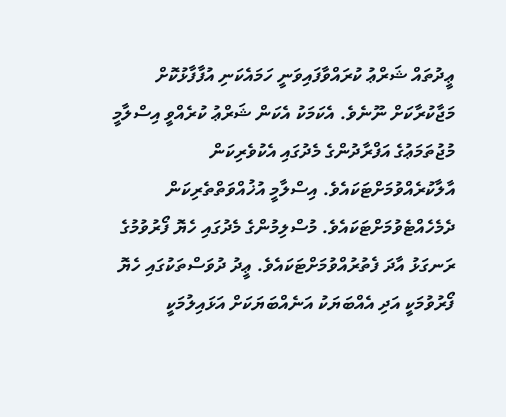ޢީދުތައް ޝަރްޢު ކުރައްވާފައިވަނީ ހަމައެކަނި އުފާފާޅުކޮށް މަޖާކުރާކަށް ނޫނެވެ. އެކަމަކު އެކަން ޝަރްޢު ކުރެއްވީ އިސްލާމީ މުޖުތަމަޢުގެ އަފްރާދުންގެ މެދުގައި އެކުވެރިކަން އާލާކުރެއްވުމަށްޓަކައެވެ. އިސްލާމީ އުޚުއްވަތްތެރިކަން ދެމެހެއްޓެވުމަށްޓަކައެވެ. މުސްލިމުންގެ މެދުގައި ހެޔޮ ފޯރުވުމުގެ ރަނގަޅު އާދަ ފެތުރުއްވުމަށްޓަކައެވެ. ޢީދު ދުވަސްތަކުގައި ހެޔޮ ފޯރުވުމަކީ އަދި އެއްބަޔަކު އަނެއްބަޔަކަށް އަޅައިލުމަކީ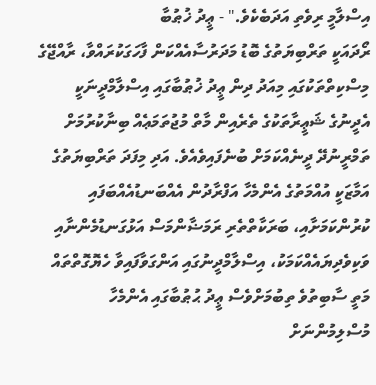އިސްލާމީ ރިވެތި އަދަބެކެވެ." - ޢީދު ޚުޠުބާ
ރޯދައަކީ ތަރްބިޔަތުގެ ބޮޑު މަދަރުސާއެއްކަން ފާހަގަކުރައްވާ، ރާއްޖޭގެ މިސްކިތްތަކުގައި މިއަދު ދިން ޢީދު ޚުޠުބާގައި އިސްލާމްދީނަކީ އެދީނުގެ ޝަޢީރާތަކުގެ ތެރެއިން މާތް މުޖުތަމަޢެއް ބިނާކުރުމަށް ތަމްރީނުދޭ ދީނެއްކަމަށް ބުނެފައިވެއެވެ. އަދި މިފަދަ ތަރްބިޔަތުގެ އަމާޒަކީ އުއްމަތުގެ އެންމެހާ އަފްރާދުން އެއްބަނޑުއެއްބަފައި ކުރުންކަމަށާއި، ބަރަކާތްތެރި ރަމަޟާންމަސް އަޅުގަނޑުމެންނާއި ވަކިވެދިޔައެއްކަމަކު، އިސްލާމްދީނުގައި އަންގަވާފައިވާ ހެޔޮގޮތްތައް މަތީ ސާބިތުވެ ތިބުމަށްވެސް ޢީދު ޙުޠުބާގައި އެންމެހާ މުސްލިމުންނަށް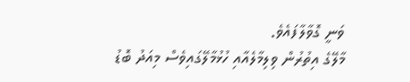ވަނީ ގޮވާލާފައެވެ.
މާލޭގެ އިތުރުން ވިލިމާލެއާއި ހުޅުމާލޭގައިވެސް މިއަދު ބޮޑު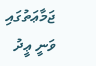ޖަމާޢަތުގައި ވަނީ ޢީދު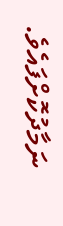ނަމާދުކޮށްފައެވެ.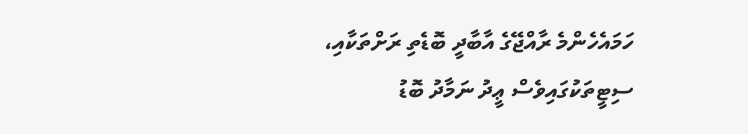ހަމައެހެންމެ ރާއްޖޭގެ އާބާދީ ބޮޑެތި ރަށްތަކާއި، ސިޓީތަކުގައިވެސް ޢީދު ނަމާދު ބޮޑު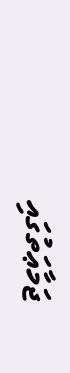ޖަމާޢަތުގައި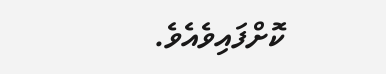ކޮށްފައިވެއެވެ.